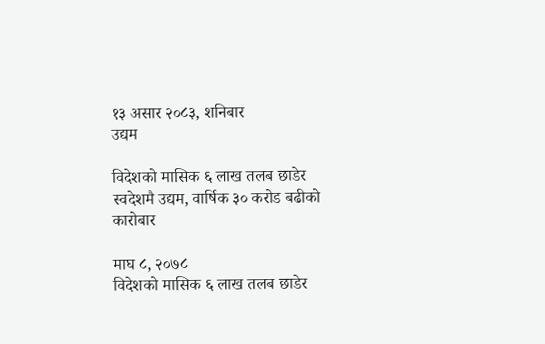१३ असार २०८३, शनिबार
उद्यम

विदेशको मासिक ६ लाख तलब छाडेर स्वदेशमै उद्यम, वार्षिक ३० करोड बढीको कारोबार

माघ ८, २०७८
विदेशको मासिक ६ लाख तलब छाडेर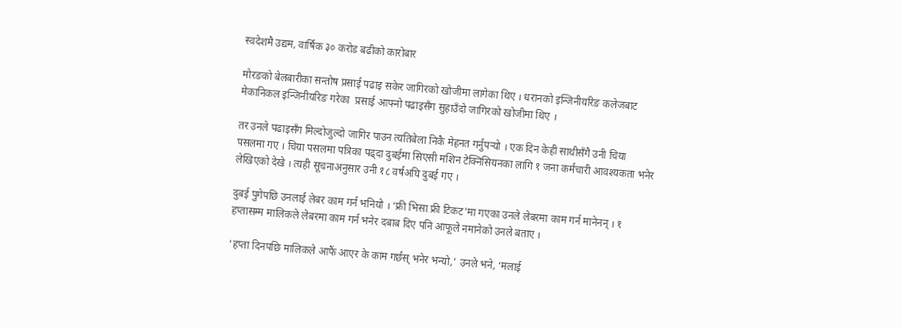स्वदेशमै उद्यम, वार्षिक ३० करोड बढीको कारोबार

मोरङको बेलबारीका सन्तोष प्रसाई पढाइ सकेर जागिरको खोजीमा लागेका थिए । धरानको इन्जिनीयरिङ कलेजबाट मेकानिकल इन्जिनीयरिङ गरेका  प्रसाई आफ्नो पढाइसँग सुहाउँदो जागिरको खोजीमा थिए ।

तर उनले पढाइसँग मिल्दोजुल्दो जागिर पाउन त्यतिबेला निकै मेहनत गर्नुपर्‍यो । एक दिन केही साथीसँगै उनी चिया पसलमा गए । चिया पसलमा पत्रिका पढ्दा दुबईमा सिएसी मशिन टेक्निसियनका लागि १ जना कर्मचारी आवश्यकता भनेर लेखिएको देखे । त्यही सूचनाअनुसार उनी १८ वर्षअघि दुबई गए ।

दुबई पुगेपछि उनलाई लेबर काम गर्न भनियो । ‘फ्री भिसा फ्री टिकट’मा गएका उनले लेबरमा काम गर्न मानेनन् । १ हप्तासम्म मालिकले लेबरमा काम गर्न भनेर दबाब दिए पनि आफूले नमानेको उनले बताए ।

‘हप्ता दिनपछि मालिकले आफैं आएर के काम गर्छस् भनेर भन्यो,’ उनले भने, ‘मलाई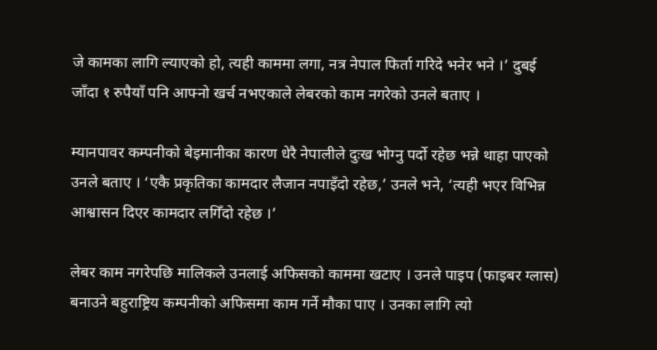जे कामका लागि ल्याएको हो, त्यही काममा लगा, नत्र नेपाल फिर्ता गरिदे भनेर भने ।’ दुबई जाँदा १ रुपैयाँ पनि आफ्नो खर्च नभएकाले लेबरको काम नगरेको उनले बताए ।

म्यानपावर कम्पनीको बेइमानीका कारण धेरै नेपालीले दुःख भोग्नु पर्दो रहेछ भन्ने थाहा पाएको उनले बताए । ‘एकै प्रकृतिका कामदार लैजान नपाइँदो रहेछ,’ उनले भने, ‘त्यही भएर विभिन्न आश्वासन दिएर कामदार लगिँदो रहेछ ।’

लेबर काम नगरेपछि मालिकले उनलाई अफिसको काममा खटाए । उनले पाइप (फाइबर ग्लास) बनाउने बहुराष्ट्रिय कम्पनीको अफिसमा काम गर्ने मौका पाए । उनका लागि त्यो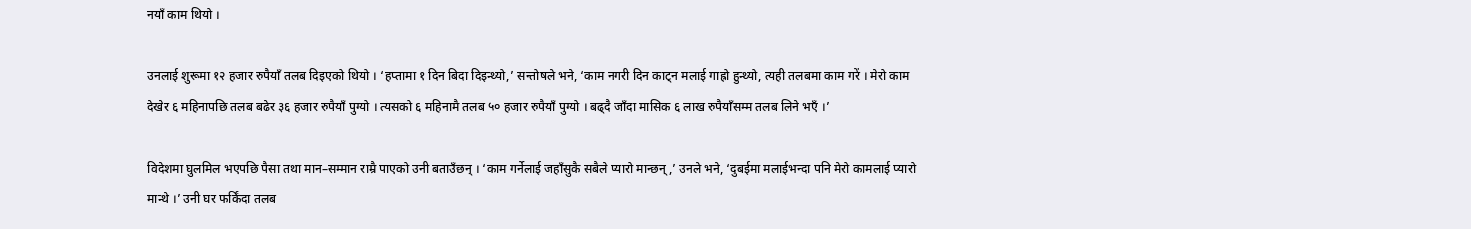नयाँ काम थियो ।

उनलाई शुरूमा १२ हजार रुपैयाँ तलब दिइएको थियो । ‘हप्तामा १ दिन बिदा दिइन्थ्यो,’ सन्तोषले भने, ‘काम नगरी दिन काट्न मलाई गाह्रो हुन्थ्यो, त्यही तलबमा काम गरें । मेरो काम देखेर ६ महिनापछि तलब बढेर ३६ हजार रुपैयाँ पुग्यो । त्यसको ६ महिनामै तलब ५० हजार रुपैयाँ पुग्यो । बढ्दै जाँदा मासिक ६ लाख रुपैयाँसम्म तलब लिने भएँ ।’

विदेशमा घुलमिल भएपछि पैसा तथा मान–सम्मान राम्रै पाएको उनी बताउँछन् । ‘काम गर्नेलाई जहाँसुकै सबैले प्यारो मान्छन्,’ उनले भने, ‘दुबईमा मलाईभन्दा पनि मेरो कामलाई प्यारो मान्थे ।’ उनी घर फर्किंदा तलब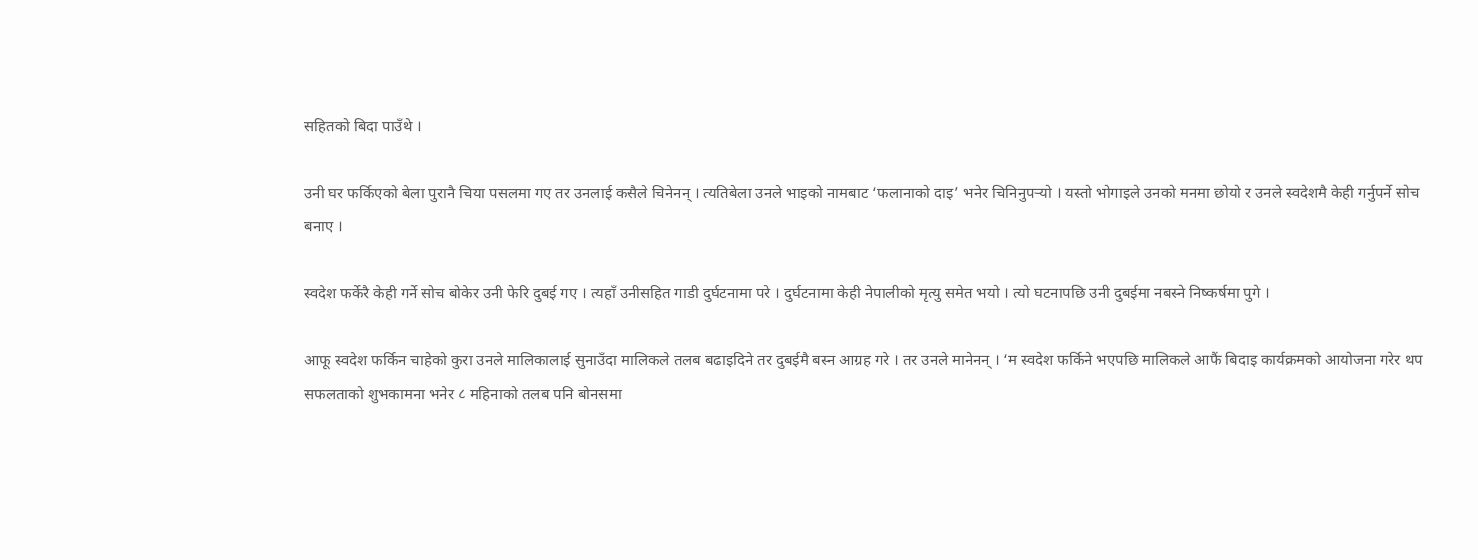सहितको बिदा पाउँथे ।

उनी घर फर्किएको बेला पुरानै चिया पसलमा गए तर उनलाई कसैले चिनेनन् । त्यतिबेला उनले भाइको नामबाट ‘फलानाको दाइ’ भनेर चिनिनुपर्‍यो । यस्तो भोगाइले उनको मनमा छोयो र उनले स्वदेशमै केही गर्नुपर्ने सोच बनाए ।

स्वदेश फर्केरै केही गर्ने सोच बोकेर उनी फेरि दुबई गए । त्यहाँ उनीसहित गाडी दुर्घटनामा परे । दुर्घटनामा केही नेपालीको मृत्यु समेत भयो । त्यो घटनापछि उनी दुबईमा नबस्ने निष्कर्षमा पुगे ।

आफू स्वदेश फर्किन चाहेको कुरा उनले मालिकालाई सुनाउँदा मालिकले तलब बढाइदिने तर दुबईमै बस्न आग्रह गरे । तर उनले मानेनन् । ‘म स्वदेश फर्किने भएपछि मालिकले आफैं बिदाइ कार्यक्रमको आयोजना गरेर थप सफलताको शुभकामना भनेर ८ महिनाको तलब पनि बोनसमा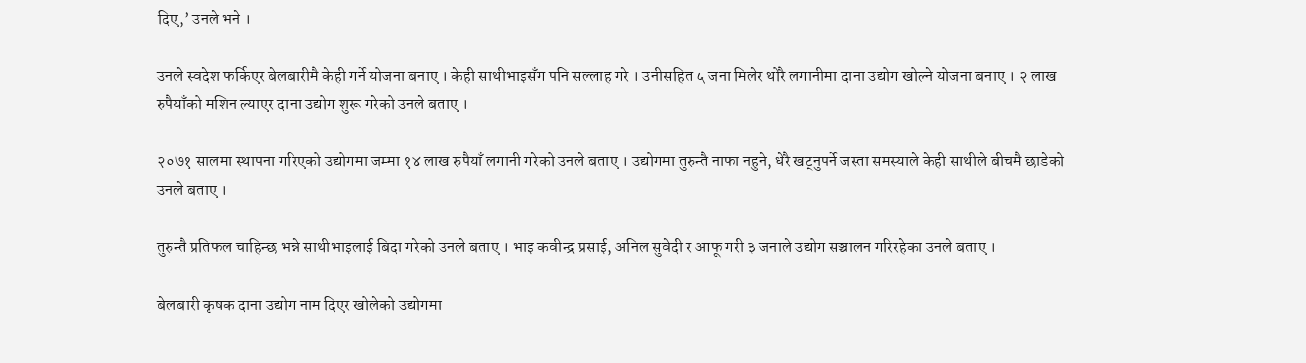दिए,’ उनले भने ।

उनले स्वदेश फर्किएर बेलबारीमै केही गर्ने योजना बनाए । केही साथीभाइसँग पनि सल्लाह गरे । उनीसहित ५ जना मिलेर थोरै लगानीमा दाना उद्योग खोल्ने योजना बनाए । २ लाख रुपैयाँको मशिन ल्याएर दाना उद्योग शुरू गरेको उनले बताए ।

२०७१ सालमा स्थापना गरिएको उद्योगमा जम्मा १४ लाख रुपैयाँ लगानी गरेको उनले बताए । उद्योगमा तुरुन्तै नाफा नहुने, धेरै खट्नुपर्ने जस्ता समस्याले केही साथीले बीचमै छाडेको उनले बताए ।

तुरुन्तै प्रतिफल चाहिन्छ भन्ने साथीभाइलाई बिदा गरेको उनले बताए । भाइ कवीन्द्र प्रसाई, अनिल सुवेदी र आफू गरी ३ जनाले उद्योग सञ्चालन गरिरहेका उनले बताए ।

बेलबारी कृषक दाना उद्योग नाम दिएर खोलेको उद्योगमा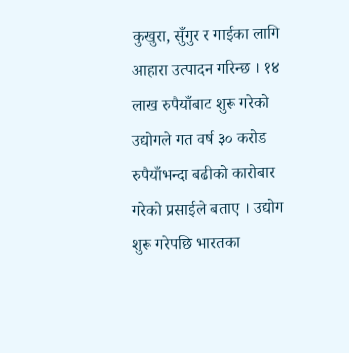कुखुरा, सुँगुर र गाईका लागि आहारा उत्पादन गरिन्छ । १४ लाख रुपैयाँबाट शुरू गरेको उद्योगले गत वर्ष ३० करोड रुपैयाँभन्दा बढीको कारोबार गरेको प्रसाईले बताए । उद्योग शुरू गरेपछि भारतका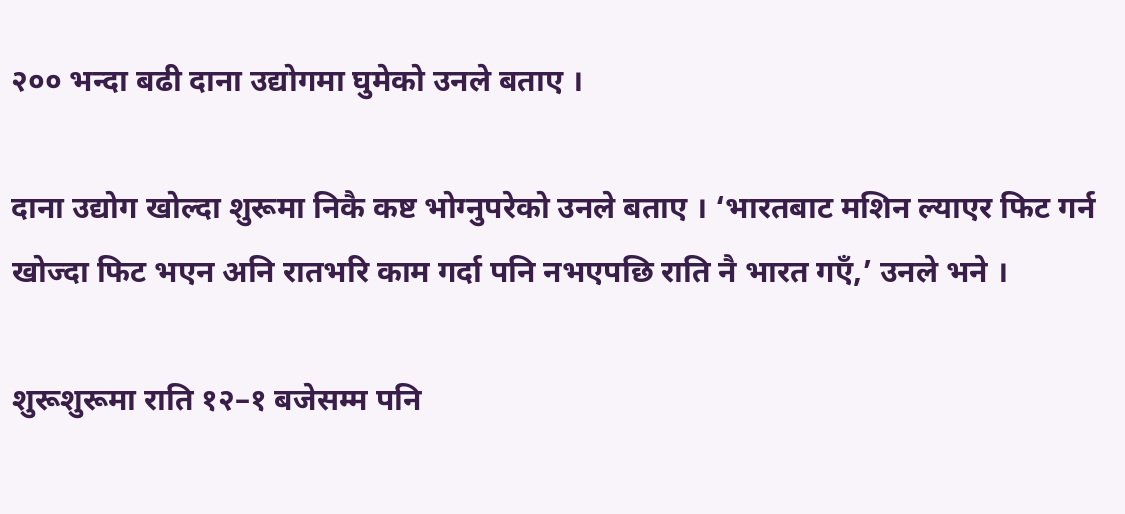२०० भन्दा बढी दाना उद्योगमा घुमेको उनले बताए ।

दाना उद्योग खोल्दा शुरूमा निकै कष्ट भोग्नुपरेको उनले बताए । ‘भारतबाट मशिन ल्याएर फिट गर्न खोज्दा फिट भएन अनि रातभरि काम गर्दा पनि नभएपछि राति नै भारत गएँ,’ उनले भने ।

शुरूशुरूमा राति १२–१ बजेसम्म पनि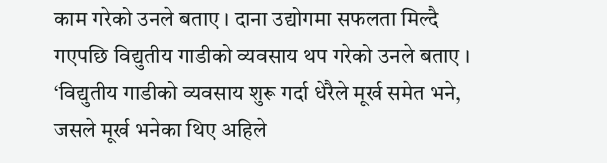काम गरेको उनले बताए । दाना उद्योगमा सफलता मिल्दै गएपछि विद्युतीय गाडीको व्यवसाय थप गरेको उनले बताए । ‘विद्युतीय गाडीको व्यवसाय शुरू गर्दा धेरैले मूर्ख समेत भने, जसले मूर्ख भनेका थिए अहिले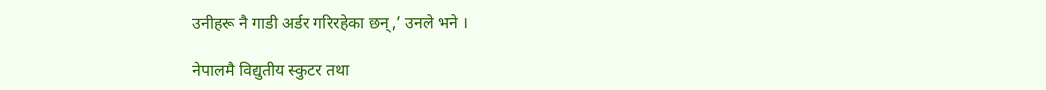उनीहरू नै गाडी अर्डर गरिरहेका छन्,’ उनले भने ।

नेपालमै विद्युतीय स्कुटर तथा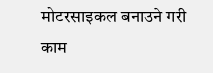मोटरसाइकल बनाउने गरी काम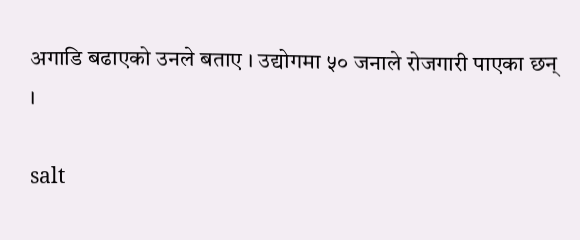अगाडि बढाएको उनले बताए । उद्योगमा ५० जनाले रोजगारी पाएका छन् ।

salt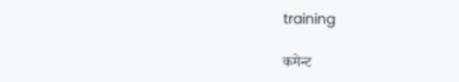training

कमेन्ट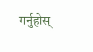गर्नुहोस्